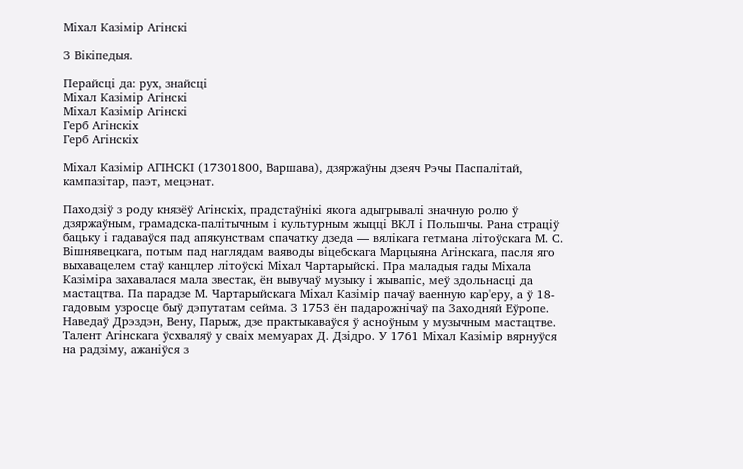Міхал Казімір Агінскі

З Вікіпедыя.

Перайсці да: рух, знайсці
Міхал Казімір Агінскі
Міхал Казімір Агінскі
Герб Агінскіх
Герб Агінскіх

Міхал Казімір АГІНСКІ (17301800, Варшава), дзяржаўны дзеяч Рэчы Паспалітай, кампазітар, паэт, мецэнат.

Паходзіў з роду князёў Агінскіх, прадстаўнікі якога адыгрывалі значную ролю ў дзяржаўным, грамадска-палітычным і культурным жыцці ВКЛ і Польшчы. Рана страціў бацьку і гадаваўся пад апякунствам спачатку дзеда — вялікага гетмана літоўскага М. С. Вішнявецкага, потым пад наглядам ваяводы віцебскага Марцыяна Агінскага, пасля яго выхавацелем стаў канцлер літоўскі Міхал Чартарыйскі. Пра маладыя гады Міхала Казіміра захавалася мала звестак, ён вывучаў музыку і жывапіс, меў здольнасці да мастацтва. Па парадзе М. Чартарыйскага Міхал Казімір пачаў ваенную кар'еру, а ў 18-гадовым узросце быў дэпутатам сейма. З 1753 ён падарожнічаў па Заходняй Еўропе. Наведаў Дрэздэн, Вену, Парыж, дзе практыкаваўся ў асноўным у музычным мастацтве. Талент Агінскага ўсхваляў у сваіх мемуарах Д. Дзідро. У 1761 Міхал Казімір вярнуўся на радзіму, ажаніўся з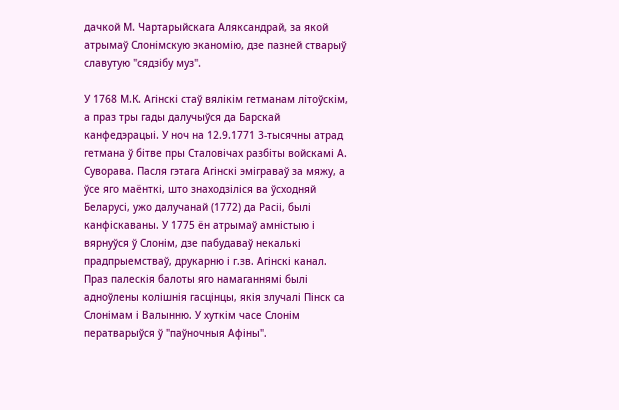дачкой М. Чартарыйскага Аляксандрай, за якой атрымаў Слонімскую эканомію, дзе пазней стварыў славутую "сядзібу муз".

У 1768 М.К. Агінскі стаў вялікім гетманам літоўскім, а праз тры гады далучыўся да Барскай канфедэрацыі. У ноч на 12.9.1771 3-тысячны атрад гетмана ў бітве пры Сталовічах разбіты войскамі А. Суворава. Пасля гэтага Агінскі эміграваў за мяжу, а ўсе яго маёнткі, што знаходзіліся ва ўсходняй Беларусі, ужо далучанай (1772) да Расіі, былі канфіскаваны. У 1775 ён атрымаў амністыю і вярнуўся ў Слонім, дзе пабудаваў некалькі прадпрыемстваў, друкарню і г.зв. Агінскі канал. Праз палескія балоты яго намаганнямі былі адноўлены колішнія гасцінцы, якія злучалі Пінск са Слонімам і Валынню. У хуткім часе Слонім ператварыўся ў "паўночныя Афіны".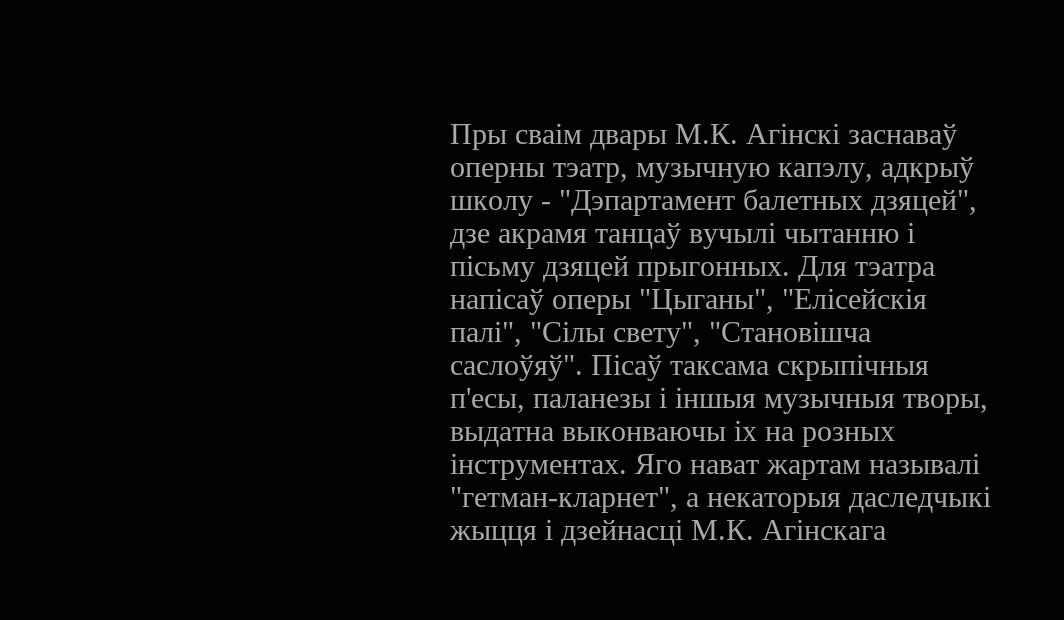Пры сваім двары М.К. Агінскі заснаваў оперны тэатр, музычную капэлу, адкрыў школу - "Дэпартамент балетных дзяцей", дзе акрамя танцаў вучылі чытанню і пісьму дзяцей прыгонных. Для тэатра напісаў оперы "Цыганы", "Елісейскія палі", "Сілы свету", "Становішча саслоўяў". Пісаў таксама скрыпічныя п'есы, паланезы і іншыя музычныя творы, выдатна выконваючы іх на розных інструментах. Яго нават жартам называлі "гетман-кларнет", а некаторыя даследчыкі жыцця і дзейнасці М.К. Агінскага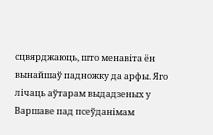сцвярджаюць, што менавіта ён вынайшаў падножку да арфы. Яго лічаць аўтарам выдадзеных у Варшаве пад псеўданімам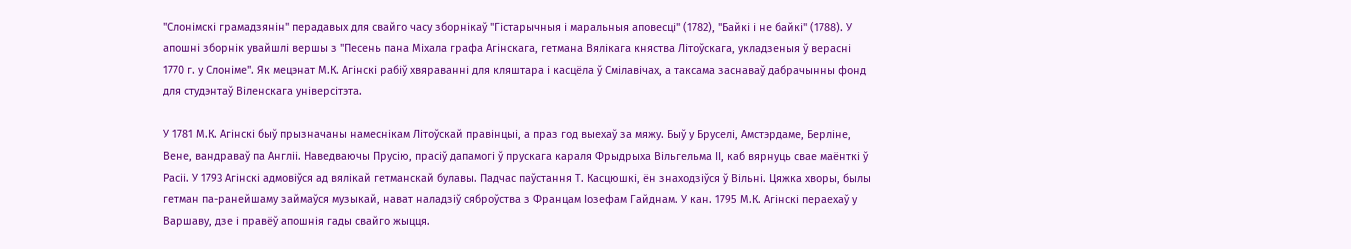"Слонімскі грамадзянін" перадавых для свайго часу зборнікаў "Гістарычныя і маральныя аповесці" (1782), "Байкі і не байкі" (1788). У апошні зборнік увайшлі вершы з "Песень пана Міхала графа Агінскага, гетмана Вялікага княства Літоўскага, укладзеныя ў верасні 1770 г. у Слоніме". Як мецэнат М.К. Агінскі рабіў хвяраванні для кляштара і касцёла ў Смілавічах, а таксама заснаваў дабрачынны фонд для студэнтаў Віленскага універсітэта.

У 1781 М.К. Агінскі быў прызначаны намеснікам Літоўскай правінцыі, а праз год выехаў за мяжу. Быў у Бруселі, Амстэрдаме, Берліне, Вене, вандраваў па Англіі. Наведваючы Прусію, прасіў дапамогі ў прускага караля Фрыдрыха Вільгельма ІІ, каб вярнуць свае маёнткі ў Расіі. У 1793 Агінскі адмовіўся ад вялікай гетманскай булавы. Падчас паўстання Т. Касцюшкі, ён знаходзіўся ў Вільні. Цяжка хворы, былы гетман па-ранейшаму займаўся музыкай, нават наладзіў сяброўства з Францам Іозефам Гайднам. У кан. 1795 М.К. Агінскі пераехаў у Варшаву, дзе і правёў апошнія гады свайго жыцця.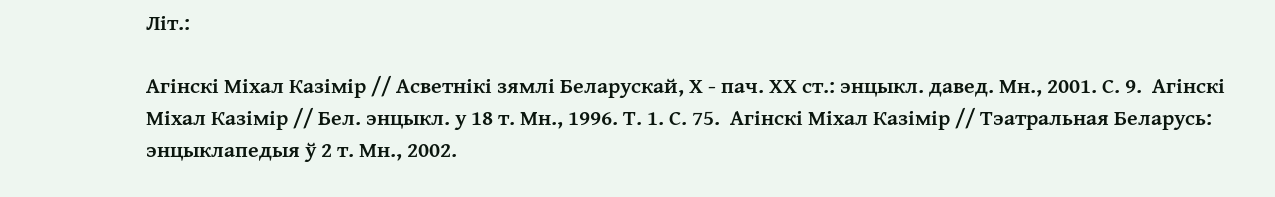Літ.:

Агінскі Міхал Казімір // Асветнікі зямлі Беларускай, Х - пач. ХХ ст.: энцыкл. давед. Мн., 2001. С. 9.  Агінскі Міхал Казімір // Бел. энцыкл. у 18 т. Мн., 1996. Т. 1. С. 75.  Агінскі Міхал Казімір // Тэатральная Беларусь: энцыклапедыя ў 2 т. Мн., 2002.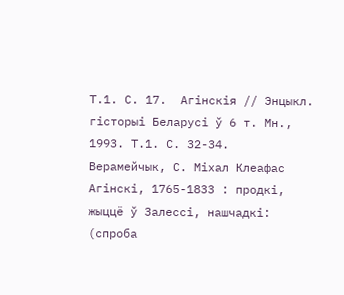Т.1. С. 17.  Агінскія // Энцыкл. гісторыі Беларусі ў 6 т. Мн., 1993. Т.1. С. 32-34.  Верамейчык, С. Міхал Клеафас Агінскі, 1765-1833 : продкі, жыццё ў Залессі, нашчадкі: (спроба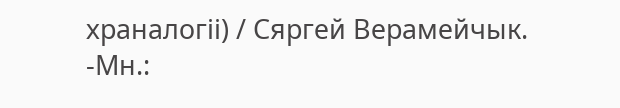храналогіі) / Сяргей Верамейчык. -Мн.: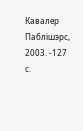Кавалер Паблішэрс, 2003. -127 с.